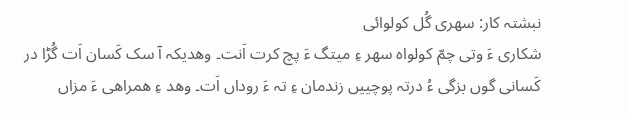نبشتہ کار: سھری گُل کولوائی
شکاری ءَ وتی چمّ کولواہ سھر ءِ میتگ ءَ پچ کرت اَنت۔ وھدیکہ آ سک کَسان اَت گُڑا در کَسانی گوں بزگی ءُ درتہ پوچییں زندمان ءِ تہ ءَ روداں اَت۔ وھد ءِ ھمراھی ءَ مزاں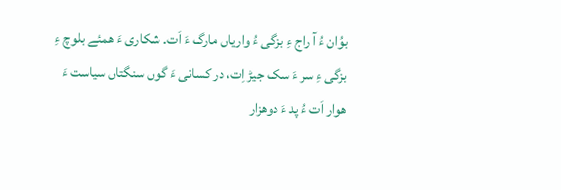بوُان ءُ آ راج ءِ بزگی ءُ واریاں مارگ ءَ اَت۔ شکاری ءَ ھمئے بلوچ ءِ بزگی ءِ سر ءَ سک جیڑ اِت، در کسانی ءَ گوں سنگتاں سیاست ءَ ھوار اَت ءُ پد ءَ دوھزار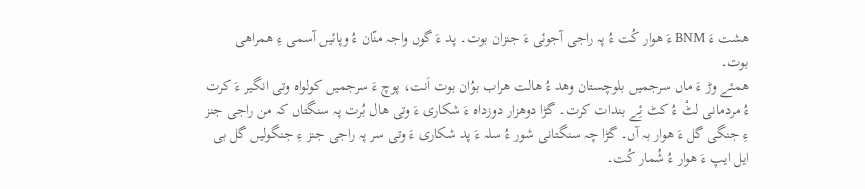ھشت ءَ BNM ءَ ھوار کُت ءُ پہ راجی آجوئی ءَ جنزان بوت۔ پد ءَ گوں واجہ منّان ءُ وپائیں آسمی ءِ ھمراھی بوت۔
ھمئے وڑ ءَ ماں سرجمیں بلوچستان وھد ءُ ھالت ھراب بوُان بوت اَنت، پوچ ءَ سرجمیں کولواہ وتی انگیر ءَ کرت ءُ مردمانی لٹْ ءُ کٹ ئِے بندات کرت۔ گڑا دوھزار دوزداہ ءَ شکاری ءَ وتی ھال بُرت پہ سنگتاں کہ من راجی جنز ءِ جنگی گل ءَ ھوار بہ آں۔ گڑا چہ سنگتانی شور ءُ سلہ ءَ پد شکاری ءَ وتی سر پہ راجی جنز ءِ جنگولیں گل بی ایل ایپ ءَ ھوار ءُ شُمار کُت۔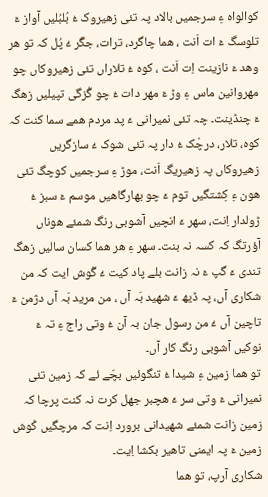کوالواہ ءِ سرجمیں بالاد پہ تئی زھیروک ءُ بُلبُلیں آواز ءَ تلوسگ ءَ ات اَنت ، ھما چاگرد، ترات، جگُر ءُ پُل کہ تو ھر وھد ءَ نازینت اِت اَنت ، کوہ ءُ تلاراں تئی زھیروکاں چو مھروانین ماس ءِ وڑ ءَ مھر دات ءُ چو گُزگی تپیلیں زھگ ءَ چنڈینت۔ چہ تئی نمیرانی ءَ پد مردم ھمے سما کنت کہ کوہ، تلار، درچْک ءُ دار پہ تئی شوک ءُ سازگریں زھیروکاں پہ زھیریگ اَنت، موڑ ءِ سرجمیں کوچگ تئی ھون ءِ کِشتگیں توم ءَ چو بھارگاھیں موسم ءَ سبز ءُ ڑولدار اِنت، سھر ءَ انچیں آشوبی رنگ شمئے ھوناں آؤرتگ کہ کسہ نہ بنت۔ سھر ءِ ھر ھما کسان سالیں زھگ تندی ءَ گپ ءَ نہ زانت بلے پاد کیت ءُ گْوش ایت کہ من شکاری آں، پہ ڈیھ ءَ شھید بَہ آں ، من مرید بَہ آں دژمن ءَ تاچین آں ءُ من رسول جان بہ آن ءُ وتی راج ءِ تہ ءَ نوکیں آشوبی رنگ کار آں۔
تو ھما زمین ءِ شیدا ءُ تنگوئیں بچّے ئے کہ زمین تئی نمیرانی ءَ وتی سر ءَ ھچبر جھل کرت نہ کنت پرچا کہ زمین زانت شمئے شھیدانی برورد اِنت کہ مرچگیں کْوش زمین ءَ پہ ایمنی تاھیر بکشا اِیت۔
شکاری آرپ، تو ھما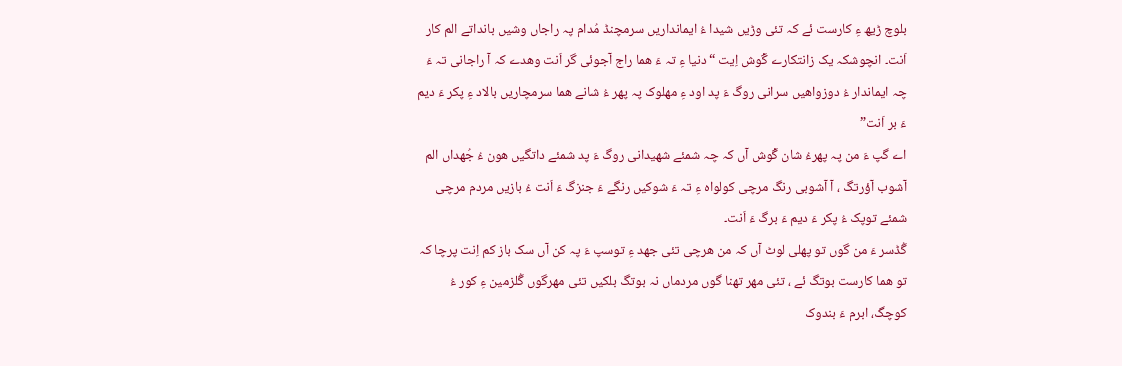بلوچ ڑیھ ءِ کارست ئے کہ تئی وڑیں شیدا ءُ ایمانداریں سرمچنڈ مُدام پہ راجاں وشیں بانداتے الم کار اَنت۔ انچوشکہ یک زانتکارے گْوش اِیت “دنیا ءِ تہ ءَ ھما راج آجوئی گر اَنت وھدے کہ آ راجانی تہ ءَ چہ ایماندار ءُ دوزواھیں سرانی روگ ءَ پد اود ءِ مھلوک پہ پھر ءُ شانے ھما سرمچاریں بالاد ءِ پکر ءَ دیم ءَ بر اَنت”
اے گپ ءَ من پہ پھرءُ شان گْوش آں کہ چہ شمئے شھیدانی روگ ءَ پد شمئے داتگیں ھون ءُ جُھداں الم آشوب آؤرتگ ، آ آشوبی رنگ مرچی کولواہ ءِ تہ ءَ شوکیں رنگے ءَ جنزگ ءَ اَنت ءُ بازیں مردم مرچی شمئے توپک ءُ پکر ءَ دیم ءَ برگ ءَ اَنت۔
گُڈسر ءَ من گوں تو پھلی لوٹ آں کہ من ھرچی تئی جھد ءِ توسپ ءَ پہ کن آں سک باز کم اِنت پرچا کہ تو ھما کارست بوتگ ئے ، تئی مھر تھنا گوں مردماں نہ بوتگ بلکیں تئی مھرگوں گُلزمین ءِ کور ءُ کوچگ، ابرم ءَ بندوک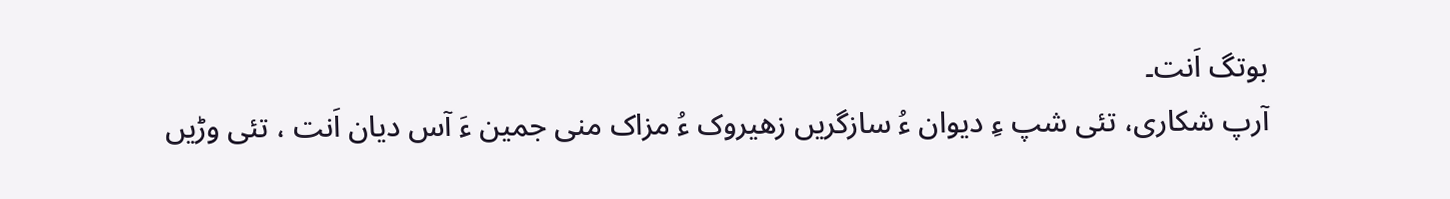بوتگ اَنت۔
آرپ شکاری، تئی شپ ءِ دیوان ءُ سازگریں زھیروک ءُ مزاک منی جمین ءَ آس دیان اَنت ، تئی وڑیں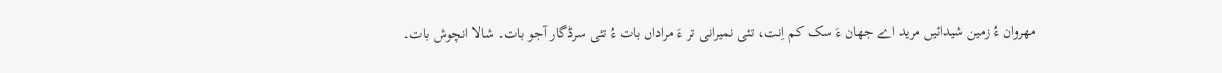مھروان ءُ زمین شیدائیں مرید اے جھان ءَ سک کم اِنت، تئی نمیرانی تر ءَ مراداں بات ءُ تئی سرڈگار آجو بات۔ شالا انچوش بات۔